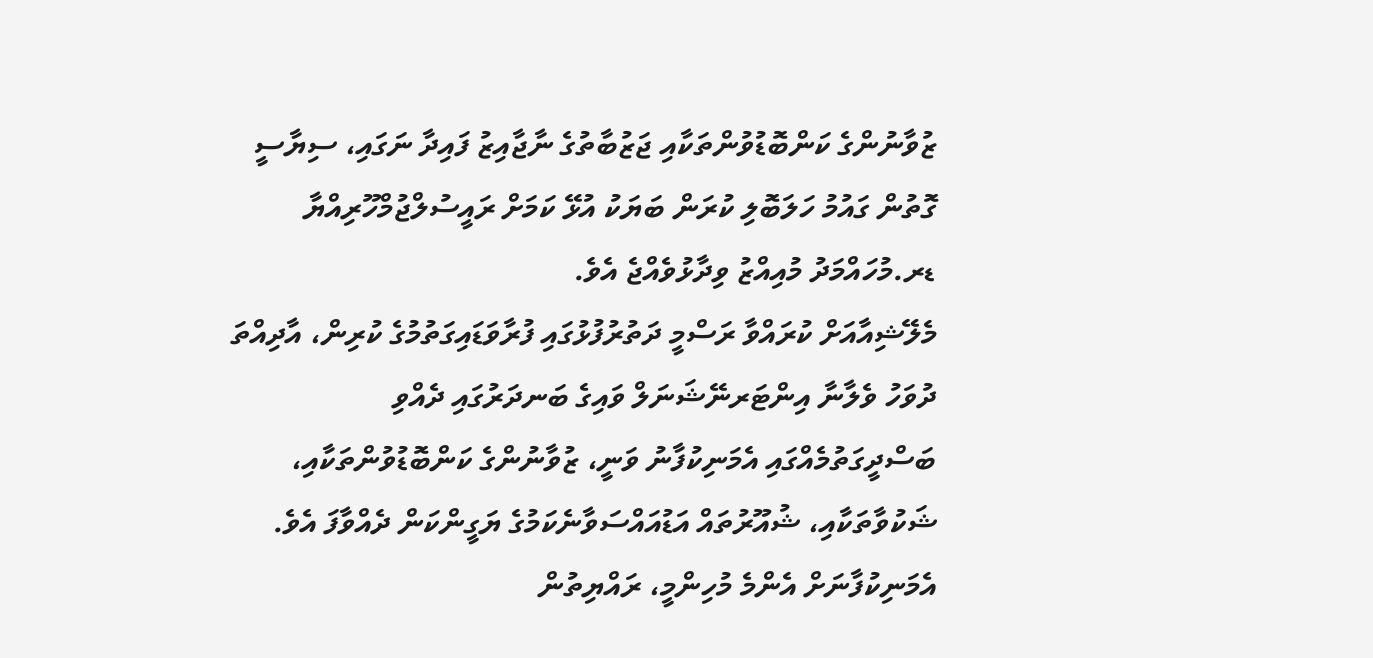ޒުވާނުންގެ ކަންބޮޑުވުންތަކާއި ޖަޒުބާތުގެ ނާޖާއިޒު ފައިދާ ނަގައި، ސިޔާސީ ގޮތުން ގައުމު ހަލަބޮލި ކުރަން ބަޔަކު އުޅޭ ކަމަށް ރައީސުލްޖުމްހޫރިއްޔާ ޑރ.މުހައްމަދު މުއިއްޒު ވިދާޅުވެއްޖެ އެވެ.
މެލޭޝިއާއަށް ކުރައްވާ ރަސްމީ ދަތުރުފުޅުގައި ފުރާވަޑައިގަތުމުގެ ކުރިން، އާދިއްތަ ދުވަހު ވެލާނާ އިންޓަރނޭޝަނަލް ވައިގެ ބަނދަރުގައި ދެއްވި ބަސްދީގަތުމެއްގައި އެމަނިކުފާނު ވަނީ، ޒުވާނުންގެ ކަންބޮޑުވުންތަކާއި، ޝަކުވާތަކާއި، ޝުއޫރުތައް އަޑުއައްސަވާނެކަމުގެ ޔަގީންކަން ދެއްވާފަ އެވެ.
އެމަނިކުފާނަށް އެންމެ މުހިންމީ، ރައްޔިތުން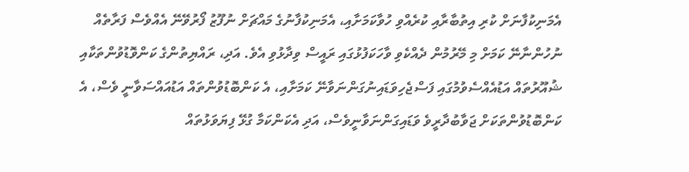އެމަނިކުފާނަށް ކުރި އިތުބާރާއި ކުރެއްވި ހުވާކަމަށާއި، އެމަނިކުފާނުގެ މައްޗަށް ނުފޫޒު ފޯރުވޭނޭ އެއްވެސް ފަރާތެއް ނުހުންނާނޭ ކަމަށް މި މޭރުމުން ދެއްކެވި ވާހަކަފުޅުގައި ރައީސް ވިދާޅުވި އެވެ. އަދި، ރައްޔިތުންގެ ކަންވޮޑުވުންތަކާއި ޝުއޫރުތައް އަޑުއެއްސެވުމުގައި ފަސްޖެހިވަޑައިނުގަންނަވާނޭ ކަމަށާއި، އެ ކަންބޮޑުވުންތައް އަޑުއައްސަވާނީ ވެސް، އެ ކަންބޮޑުވުންތަކަށް ޖަވާބުދާރީވެ ވަޑައިގަންނަވާނީވެސް، އަދި އެކަންކަމާ ގުޅޭ ފިޔަވަޅުތައް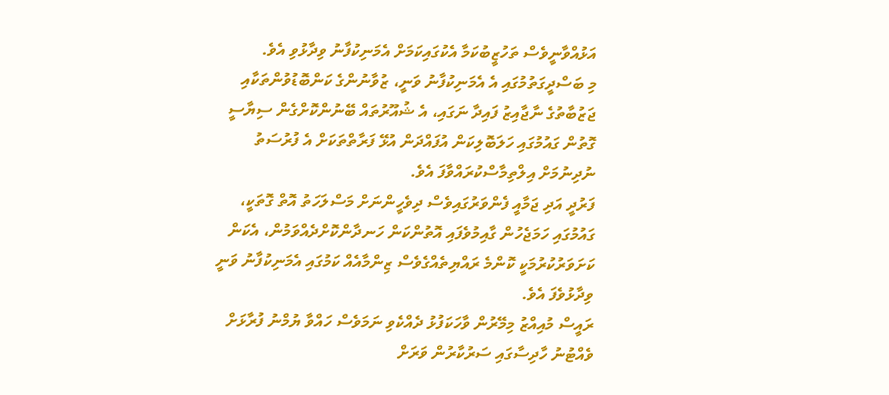އަޅުއްވާނީވެސް ތަހުޒީބުކަމާ އެކުގައިކަމަށް އެމަނިކުފާނު ވިދާޅުވި އެވެ.
މި ބަސްދީގަތުމުގައި އެ އެމަނިކުފާނު ވަނީ، ޒުވާނުންގެ ކަންބޮޑުވުންތަކާއި ޖަޒުބާތުގެ ނާޖާއިޒު ފައިދާ ނަގައި، އެ ޝުއޫރުތައް ބޭނުންކޮށްގެން ސިޔާސީ ގޮތުން ގައުމުގައި ހަލަބޮލިކަން އުފައްދަން އުޅޭ ފަރާތްތަކަށް އެ ފުރުސަތު ނުދިނުމަށް އިލްތިމާސްކުރައްވާފަ އެވެ.
ފަރުދީ އަދި ޖަމާއީ ފެންވަރުގައިވެސް ދިވެހީންނަށް މަސްލަހަތު އޮތް ގޮތަކީ، ގައުމުގައި ހަމަޖެހުން ގާއިމުވެފައި އޮތުންކަން ހަނދާންކޮށްދެއްވަމުން، އެކަން ކަށަވަރުކުރުމަކީ ކޮންމެ ރައްޔިތެއްގެވެސް ޒިންމާއެއް ކަމުގައި އެމަނިކުފާނު ވަނީ ވިދާޅުވެފަ އެވެ.
ރައީސް މުއިއްޒު މިމޭރުން ވާހަކަފުޅު ދެއްކެވި ނަމަވެސް ހައްވާ ޔުމްނު ފުރާޅަށް ވެއްޓުނު ހާދިސާގައި ސަރުކާރުން ވަރަށް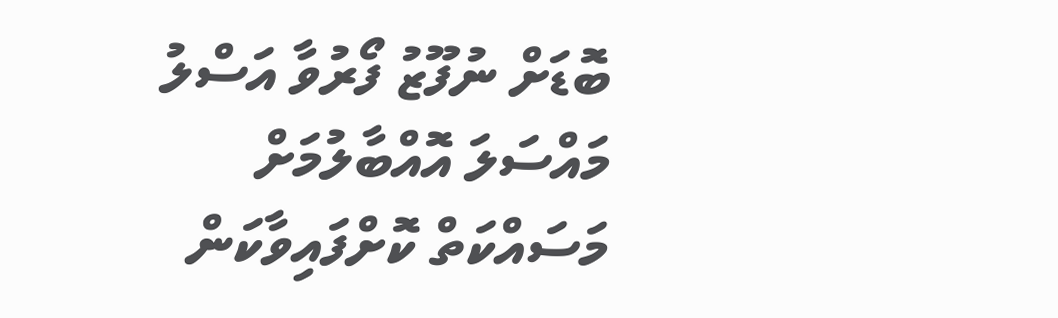ބޮޑަށް ނުފޫޒު ފޯރުވާ އަސްލު މައްސަލަ އޮއްބާލުމަށް މަސައްކަތް ކޮށްފައިވާކަން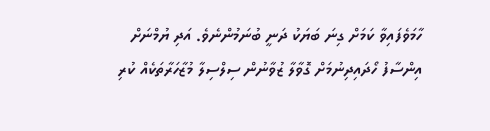ހާމަވެފައިވާ ކަމަށް ގިނަ ބަޔަކު ދަނީ ބުނަމުންނެވެ. އަދި ޔުމްނަށް އިންސާފު ހޯދައިދިނުމަށް ގޮވާލާ ޒުވާނުން ސިލްސިލާ މުޒާހަރާތަކެއް ކުރި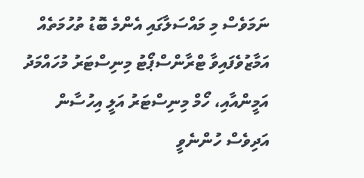ނަމަވެސް މި މައްސަލާގައި އެންމެ ބޮޑު ތުހުމަތެއް އަމާޒުވެފައިވާ ޓްރާންސްޕޯޓު މިނިސްޓަރު މުހައްމަދު އަމީންއާއި، ހޯމް މިނިސްޓަރު އަލީ އިހުސާން އަދިވެސް ހުންނެވީ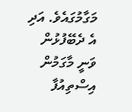މަގާމުގައެވެ. އަދި އެ ދެބޭފުޅުން ވަނީ މާގަމުން އިސްތިއުފާ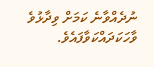ނުދެއްވާނެ ކަމަށް ވިދާޅުވެ ވާހަކަދައްކަވާފައެވެ.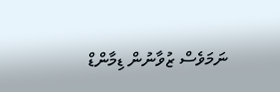ނަމަވެސް ޒުވާނުން ޑިމާންޑް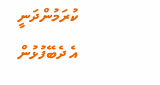ކުރަމުންދަނީ އެ ދެބޭފުޅުން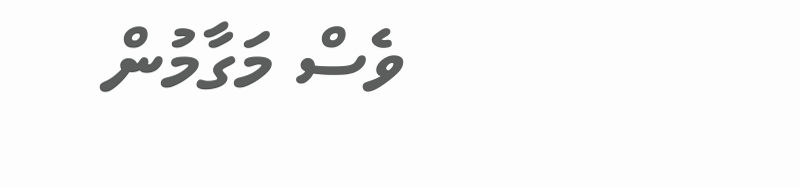ވެސް މަގާމުން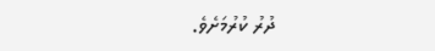ދުރު ކުރުމަށެވެ.